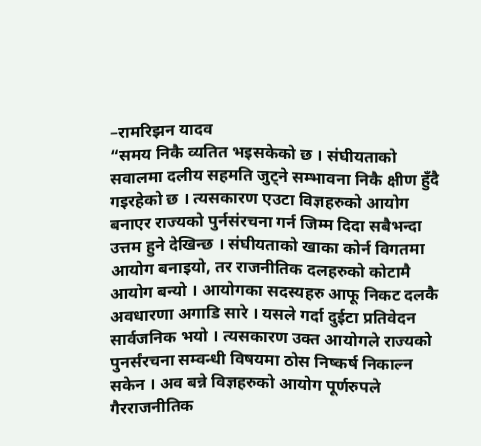–रामरिझन यादव
“समय निकै व्यतित भइसकेको छ । संघीयताको सवालमा दलीय सहमति जुट्ने सम्भावना निकै क्षीण हुँदै गइरहेको छ । त्यसकारण एउटा विज्ञहरुको आयोग बनाएर राज्यको पुर्नसंरचना गर्न जिम्म दिदा सबैभन्दा उत्तम हुने देखिन्छ । संघीयताको खाका कोर्न विगतमा आयोग बनाइयो, तर राजनीतिक दलहरुको कोटामै आयोग बन्यो । आयोगका सदस्यहरु आफू निकट दलकै अवधारणा अगाडि सारे । यसले गर्दा दुईटा प्रतिवेदन सार्वजनिक भयो । त्यसकारण उक्त आयोगले राज्यको पुनर्संरचना सम्वन्धी विषयमा ठोस निष्कर्ष निकाल्न सकेन । अव बन्ने विज्ञहरुको आयोग पूर्णरुपले गैरराजनीतिक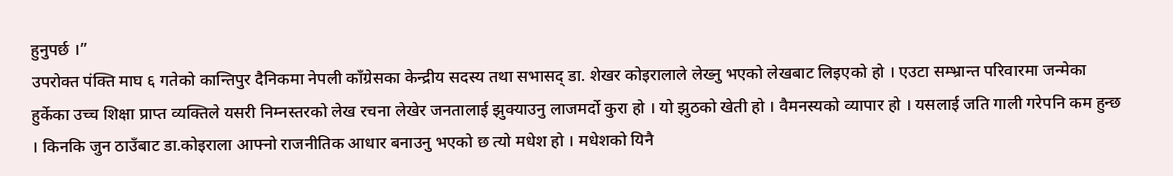हुनुपर्छ ।”
उपरोक्त पंक्ति माघ ६ गतेको कान्तिपुर दैनिकमा नेपली काँग्रेसका केन्द्रीय सदस्य तथा सभासद् डा. शेखर कोइरालाले लेख्नु भएको लेखबाट लिइएको हो । एउटा सम्भ्रान्त परिवारमा जन्मेका हुर्केका उच्च शिक्षा प्राप्त व्यक्तिले यसरी निम्नस्तरको लेख रचना लेखेर जनतालाई झुक्याउनु लाजमर्दो कुरा हो । यो झुठको खेती हो । वैमनस्यको व्यापार हो । यसलाई जति गाली गरेपनि कम हुन्छ । किनकि जुन ठाउँबाट डा.कोइराला आफ्नो राजनीतिक आधार बनाउनु भएको छ त्यो मधेश हो । मधेशको यिनै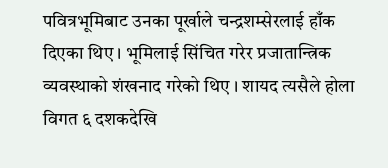पवित्रभूमिबाट उनका पूर्खाले चन्द्रशम्सेरलाई हाँक दिएका थिए । भूमिलाई सिंचित गरेर प्रजातान्त्रिक व्यवस्थाको शंखनाद गरेको थिए । शायद त्यसैले होला विगत ६ दशकदेखि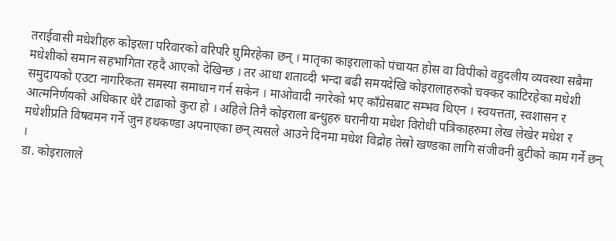तराईवासी मधेशीहरु कोइरला परिवारको वरिपरि घुमिरहेका छन् । मातृका काइरालाको पंचायत होस वा विपीको वहुदलीय व्यवस्था सबैमा मधेशीको समान सहभागिता रहदै आएको देखिन्छ । तर आधा शताव्दी भन्दा बढी समयदेखि कोइरालाहरुको चक्कर काटिरहेका मधेशी समुदायको एउटा नागरिकता समस्या समाधान गर्न सकेन । माओवादी नगरेको भए काँग्रेसबाट सम्भव थिएन । स्वयत्तता, स्वशासन र आत्मनिर्णयको अधिकार धेरै टाढाको कुरा हो । अहिले तिनै कोइराला बन्धुहरु घरानीया मधेश विरोधी पत्रिकाहरुमा लेख लेखेर मधेश र मधेशीप्रति विषवमन गर्ने जुन हथकण्डा अपनाएका छन् त्यसले आउने दिनमा मधेश विद्रोह तेस्रो खण्डका लागि संजीवनी बुटीको काम गर्ने छन् ।
डा. कोइरालाले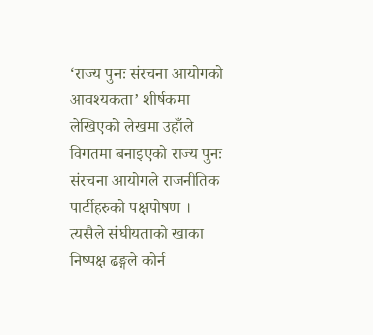‘राज्य पुनः संरचना आयोगको आवश्यकता’ शीर्षकमा लेखिएको लेखमा उहाँले विगतमा बनाइएको राज्य पुनः संरचना आयोगले राजनीतिक पार्टीहरुको पक्षपोषण । त्यसैले संघीयताको खाका निष्पक्ष ढङ्गले कोर्न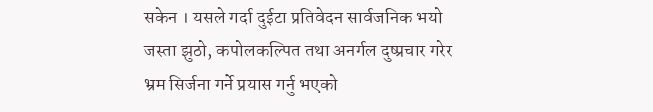सकेन । यसले गर्दा दुईटा प्रतिवेदन सार्वजनिक भयो जस्ता झुठो, कपोलकल्पित तथा अनर्गल दुष्प्रचार गरेर भ्रम सिर्जना गर्ने प्रयास गर्नु भएको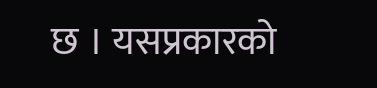छ । यसप्रकारको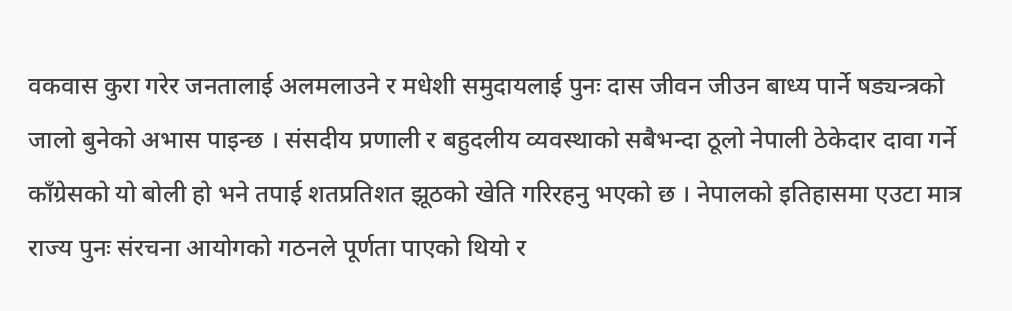वकवास कुरा गरेर जनतालाई अलमलाउने र मधेशी समुदायलाई पुनः दास जीवन जीउन बाध्य पार्ने षड्यन्त्रको जालो बुनेको अभास पाइन्छ । संसदीय प्रणाली र बहुदलीय व्यवस्थाको सबैभन्दा ठूलो नेपाली ठेकेदार दावा गर्ने काँग्रेसको यो बोली हो भने तपाई शतप्रतिशत झूठको खेति गरिरहनु भएको छ । नेपालको इतिहासमा एउटा मात्र राज्य पुनः संरचना आयोगको गठनले पूर्णता पाएको थियो र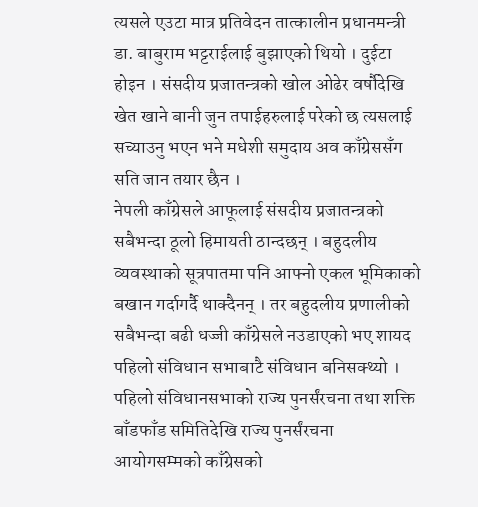त्यसले एउटा मात्र प्रतिवेदन तात्कालीन प्रधानमन्त्री डा. बाबुराम भट्टराईलाई बुझाएको थियो । दुईटा होइन । संसदीय प्रजातन्त्रको खोल ओढेर वर्षौदेखि खेत खाने बानी जुन तपाईहरुलाई परेको छ त्यसलाई सच्याउनु भएन भने मधेशी समुदाय अव काँग्रेससँग सति जान तयार छैन ।
नेपली काँग्रेसले आफूलाई संसदीय प्रजातन्त्रको सबैभन्दा ठूलो हिमायती ठान्दछन् । बहुदलीय व्यवस्थाको सूत्रपातमा पनि आफ्नो एकल भूमिकाको बखान गर्दागर्दै थाक्दैनन् । तर बहुदलीय प्रणालीको सबैभन्दा बढी धज्जी काँग्रेसले नउडाएको भए शायद पहिलो संविधान सभाबाटै संविधान बनिसक्थ्यो । पहिलो संविधानसभाको राज्य पुनर्संरचना तथा शक्ति बाँडफाँड समितिदेखि राज्य पुनर्संरचना आयोगसम्मको काँग्रेसको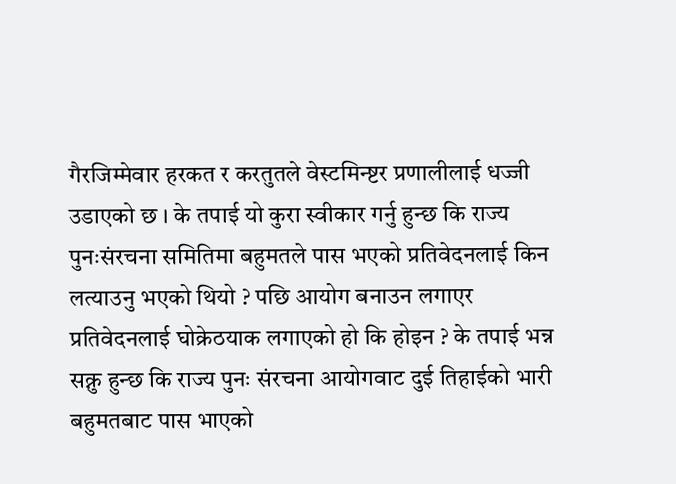गैरजिम्मेवार हरकत र करतुतले वेस्टमिन्ष्टर प्रणालीलाई धज्जी उडाएको छ । के तपाई यो कुरा स्वीकार गर्नु हुन्छ कि राज्य पुनःसंरचना समितिमा बहुमतले पास भएको प्रतिवेदनलाई किन लत्याउनु भएको थियो ? पछि आयोग बनाउन लगाएर प्रतिवेदनलाई घोक्रेठयाक लगाएको हो कि होइन ? के तपाई भन्न सक्नु हुन्छ कि राज्य पुनः संरचना आयोगवाट दुई तिहाईको भारी बहुमतबाट पास भाएको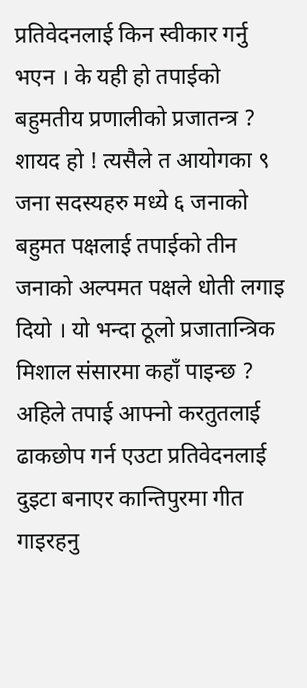प्रतिवेदनलाई किन स्वीकार गर्नु भएन । के यही हो तपाईको बहुमतीय प्रणालीको प्रजातन्त्र ? शायद हो ! त्यसैले त आयोगका ९ जना सदस्यहरु मध्ये ६ जनाको बहुमत पक्षलाई तपाईको तीन जनाको अल्पमत पक्षले धोती लगाइ दियो । यो भन्दा ठूलो प्रजातान्त्रिक मिशाल संसारमा कहाँ पाइन्छ ? अहिले तपाई आफ्नो करतुतलाई ढाकछोप गर्न एउटा प्रतिवेदनलाई दुइटा बनाएर कान्तिपुरमा गीत गाइरहनु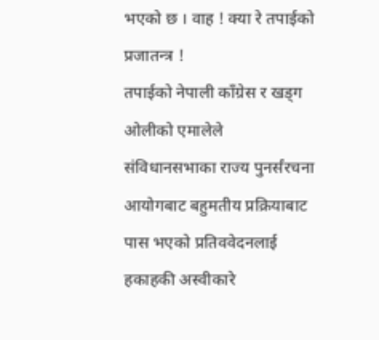भएको छ । वाह ! क्या रे तपाईको प्रजातन्त्र !
तपाईको नेपाली काँग्रेस र खड्ग ओलीको एमालेले संविधानसभाका राज्य पुनर्संरचना आयोगबाट बहुमतीय प्रक्रियाबाट पास भएको प्रतिववेदनलाई हकाहकी अस्वीकारे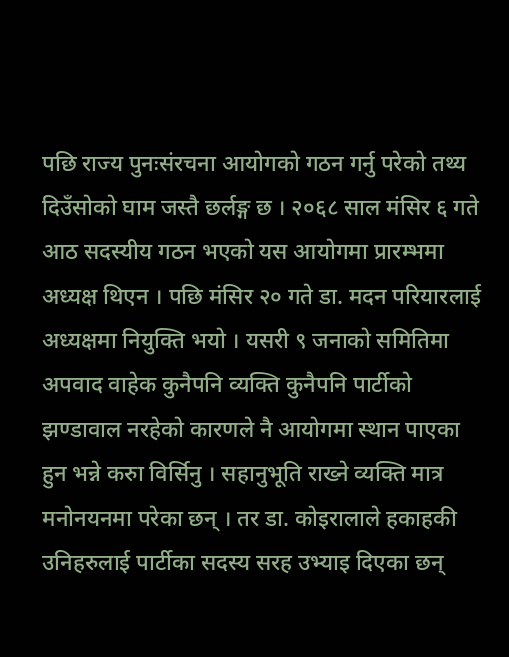पछि राज्य पुनःसंरचना आयोगको गठन गर्नु परेको तथ्य दिउँसोको घाम जस्तै छर्लङ्ग छ । २०६८ साल मंसिर ६ गते आठ सदस्यीय गठन भएको यस आयोगमा प्रारम्भमा अध्यक्ष थिएन । पछि मंसिर २० गते डा. मदन परियारलाई अध्यक्षमा नियुक्ति भयो । यसरी ९ जनाको समितिमा अपवाद वाहेक कुनैपनि व्यक्ति कुनैपनि पार्टीको झण्डावाल नरहेको कारणले नै आयोगमा स्थान पाएका हुन भन्ने करुा विर्सिनु । सहानुभूति राख्ने व्यक्ति मात्र मनोनयनमा परेका छन् । तर डा. कोइरालाले हकाहकी उनिहरुलाई पार्टीका सदस्य सरह उभ्याइ दिएका छन्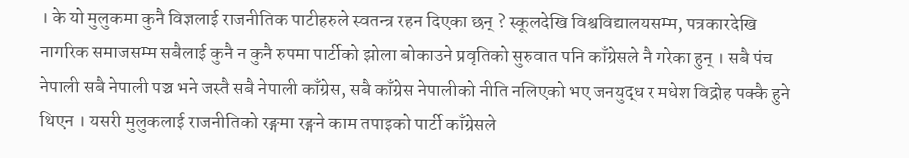। के यो मुलुकमा कुनै विज्ञलाई राजनीतिक पाटीहरुले स्वतन्त्र रहन दिएका छन् ? स्कूलदेखि विश्वविद्यालयसम्म, पत्रकारदेखि नागरिक समाजसम्म सबैलाई कुनै न कुनै रुपमा पार्टीको झोला बोकाउने प्रवृतिको सुरुवात पनि काँग्रेसले नै गरेका हुन् । सबै पंच नेपाली सबै नेपाली पञ्च भने जस्तै सबै नेपाली काँग्रेस, सबै काँग्रेस नेपालीको नीति नलिएको भए जनयुद्ध र मधेश विद्रोह पक्कै हुने थिएन । यसरी मुलुकलाई राजनीतिको रङ्गमा रङ्गने काम तपाइको पार्टी काँग्रेसले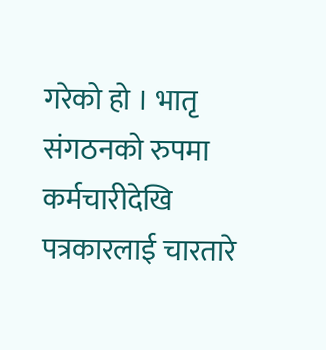गरेको हो । भातृ संगठनको रुपमा कर्मचारीदेखि पत्रकारलाई चारतारे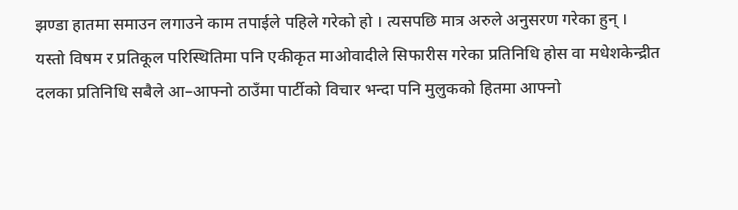झण्डा हातमा समाउन लगाउने काम तपाईले पहिले गरेको हो । त्यसपछि मात्र अरुले अनुसरण गरेका हुन् ।
यस्तो विषम र प्रतिकूल परिस्थितिमा पनि एकीकृत माओवादीले सिफारीस गरेका प्रतिनिधि होस वा मधेशकेन्द्रीत दलका प्रतिनिधि सबैले आ–आफ्नो ठाउँमा पार्टीको विचार भन्दा पनि मुलुकको हितमा आफ्नो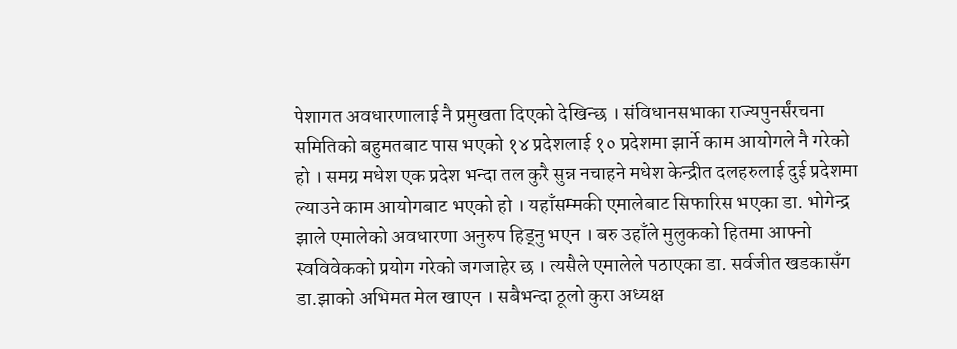पेशागत अवधारणालाई नै प्रमुखता दिएको देखिन्छ । संविधानसभाका राज्यपुनर्संरचना समितिको बहुमतबाट पास भएको १४ प्रदेशलाई १० प्रदेशमा झार्ने काम आयोगले नै गरेको हो । समग्र मधेश एक प्रदेश भन्दा तल कुरै सुन्न नचाहने मधेश केन्द्रीत दलहरुलाई दुई प्रदेशमा ल्याउने काम आयोगबाट भएको हो । यहाँसम्मकी एमालेबाट सिफारिस भएका डा. भोगेन्द्र झाले एमालेको अवधारणा अनुरुप हिड्नु भएन । बरु उहाँले मुलुकको हितमा आफ्नो स्वविवेकको प्रयोग गरेको जगजाहेर छ । त्यसैले एमालेले पठाएका डा. सर्वजीत खडकासँग डा.झाको अभिमत मेल खाएन । सबैभन्दा ठूलो कुरा अध्यक्ष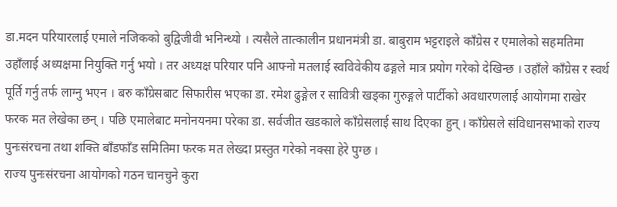डा.मदन परियारलाई एमाले नजिकको बुद्विजीवी भनिन्थ्यो । त्यसैले तात्कालीन प्रधानमंत्री डा. बाबुराम भट्टराइले काँग्रेस र एमालेको सहमतिमा उहाँलाई अध्यक्षमा नियुक्ति गर्नु भयो । तर अध्यक्ष परियार पनि आफ्नो मतलाई स्वविवेकीय ढङ्गले मात्र प्रयोग गरेको देखिन्छ । उहाँले काँग्रेस र स्वर्थ पूर्ति गर्नु तर्फ लाग्नु भएन । बरु काँग्रेसबाट सिफारीस भएका डा. रमेश ढुङ्गेल र सावित्री खड्का गुरुङ्गले पार्टीको अवधारणलाई आयोगमा राखेर फरक मत लेखेका छन् । पछि एमालेबाट मनोनयनमा परेका डा. सर्वजीत खडकाले काँग्रेसलाई साथ दिएका हुन् । काँग्रेसले संविधानसभाको राज्य पुनःसंरचना तथा शक्ति बाँडफाँड समितिमा फरक मत लेख्दा प्रस्तुत गरेको नक्सा हेरे पुग्छ ।
राज्य पुनःसंरचना आयोगको गठन चानचुने कुरा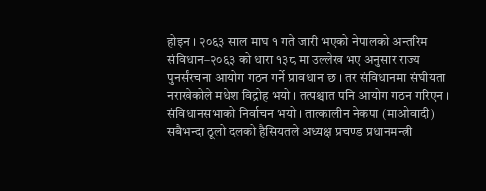होइन । २०६३ साल माघ १ गते जारी भएको नेपालको अन्तरिम संविधान–२०६३ को धारा १३८ मा उल्लेख भए अनुसार राज्य पुनर्संरचना आयोग गठन गर्ने प्रावधान छ । तर संविधानमा संघीयता नराखेकोले मधेश विद्रोह भयो । तत्पश्चात पनि आयोग गठन गरिएन । संविधानसभाको निर्वाचन भयो । तात्कालीन नेकपा (माओवादी) सबैभन्दा ठूलो दलको हैसियतले अध्यक्ष प्रचण्ड प्रधानमन्त्री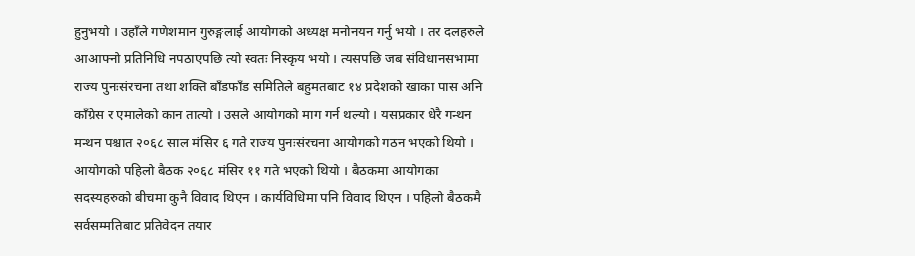हुनुभयो । उहाँले गणेशमान गुरुङ्गलाई आयोगको अध्यक्ष मनोनयन गर्नु भयो । तर दलहरुले आआफ्नो प्रतिनिधि नपठाएपछि त्यो स्वतः निस्कृय भयो । त्यसपछि जब संविधानसभामा राज्य पुनःसंरचना तथा शक्ति बाँडफाँड समितिले बहुमतबाट १४ प्रदेशको खाका पास अनि काँग्रेस र एमालेको कान तात्यो । उसले आयोगको माग गर्न थल्यो । यसप्रकार धेरै गन्थन मन्थन पश्चात २०६८ साल मंसिर ६ गते राज्य पुनःसंरचना आयोगको गठन भएको थियो ।
आयोगको पहिलो बैठक २०६८ मंसिर ११ गते भएको थियो । बैठकमा आयोगका सदस्यहरुको बीचमा कुनै विवाद थिएन । कार्यविधिमा पनि विवाद थिएन । पहिलो बैठकमै सर्वसम्मतिबाट प्रतिवेदन तयार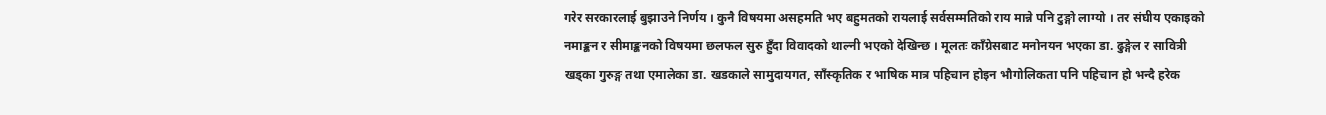गरेर सरकारलाई बुझाउने निर्णय । कुनै विषयमा असहमति भए बहुमतको रायलाई सर्वसम्मतिको राय मान्ने पनि टुङ्गो लाग्यो । तर संघीय एकाइको नमाङ्कन र सीमाङ्कनको विषयमा छलफल सुरु हुँदा विवादको थाल्नी भएको देखिन्छ । मूलतः काँग्रेसबाट मनोनयन भएका डा. ढुङ्गेल र सावित्री खड्का गुरुङ्ग तथा एमालेका डा. खडकाले सामुदायगत, साँस्कृतिक र भाषिक मात्र पहिचान होइन भौगोलिकता पनि पहिचान हो भन्दै हरेक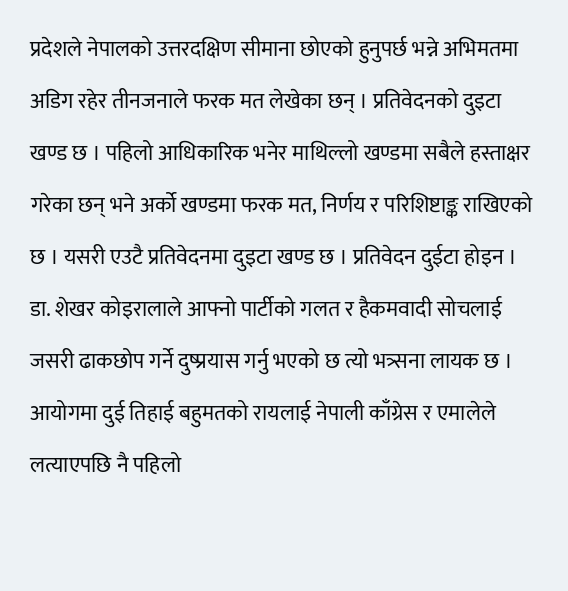प्रदेशले नेपालको उत्तरदक्षिण सीमाना छोएको हुनुपर्छ भन्ने अभिमतमा अडिग रहेर तीनजनाले फरक मत लेखेका छन् । प्रतिवेदनको दुइटा खण्ड छ । पहिलो आधिकारिक भनेर माथिल्लो खण्डमा सबैले हस्ताक्षर गरेका छन् भने अर्को खण्डमा फरक मत, निर्णय र परिशिष्टाङ्क राखिएको छ । यसरी एउटै प्रतिवेदनमा दुइटा खण्ड छ । प्रतिवेदन दुईटा होइन । डा. शेखर कोइरालाले आफ्नो पार्टीको गलत र हैकमवादी सोचलाई जसरी ढाकछोप गर्ने दुष्प्रयास गर्नु भएको छ त्यो भत्र्सना लायक छ । आयोगमा दुई तिहाई बहुमतको रायलाई नेपाली काँग्रेस र एमालेले लत्याएपछि नै पहिलो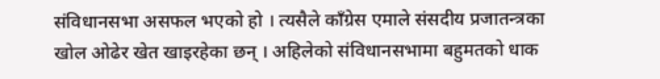संविधानसभा असफल भएको हो । त्यसैले काँग्रेस एमाले संसदीय प्रजातन्त्रका खोल ओढेर खेत खाइरहेका छन् । अहिलेको संविधानसभामा बहुमतको धाक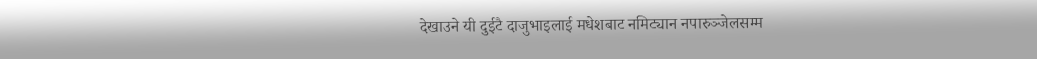देखाउने यी दुईटै दाजुभाइलाई मधेशबाट नमिट्यान नपारुञ्जेलसम्म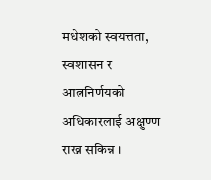मधेशको स्वयत्तता, स्वशासन र आत्ननिर्णयको अधिकारलाई अक्षुण्ण राख्न सकिन्न ।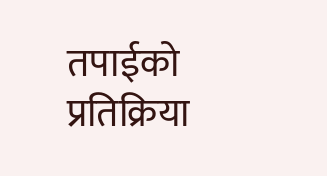तपाईको प्रतिक्रिया